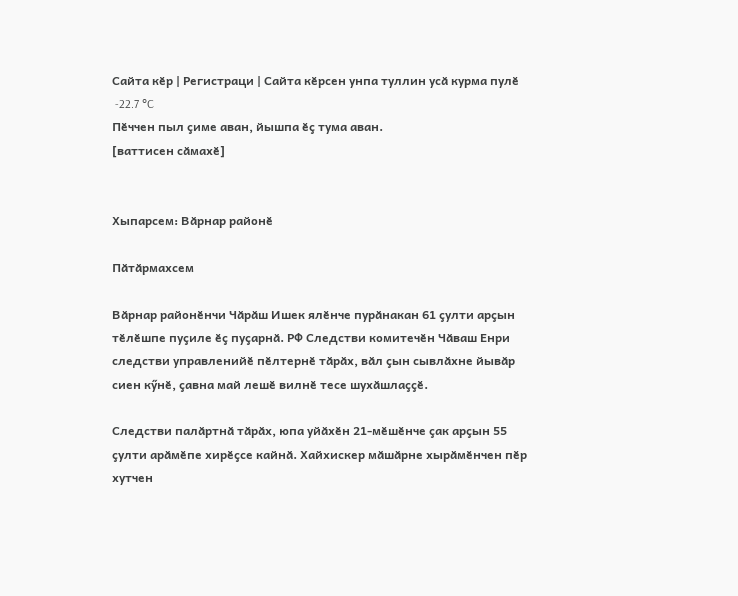Сайта кӗр | Регистраци | Сайта кӗрсен унпа туллин усӑ курма пулӗ
 -22.7 °C
Пӗччен пыл ҫиме аван, йышпа ӗҫ тума аван.
[ваттисен сӑмахӗ]


Хыпарсем: Вӑрнар районӗ

Пӑтӑрмахсем

Вӑрнар районӗнчи Чӑрӑш Ишек ялӗнче пурӑнакан 61 ҫулти арҫын тӗлӗшпе пуҫиле ӗҫ пуҫарнӑ. РФ Следстви комитечӗн Чӑваш Енри следстви управленийӗ пӗлтернӗ тӑрӑх, вӑл ҫын сывлӑхне йывӑр сиен кӳнӗ, ҫавна май лешӗ вилнӗ тесе шухӑшлаҫҫӗ.

Следстви палӑртнӑ тӑрӑх, юпа уйӑхӗн 21-мӗшӗнче ҫак арҫын 55 ҫулти арӑмӗпе хирӗҫсе кайнӑ. Хайхискер мӑшӑрне хырӑмӗнчен пӗр хутчен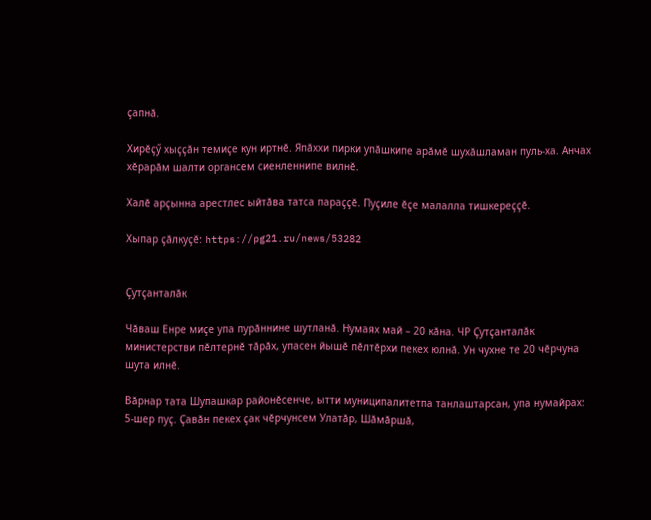ҫапнӑ.

Хирӗҫӳ хыҫҫӑн темиҫе кун иртнӗ. Япӑххи пирки упӑшкипе арӑмӗ шухӑшламан пуль-ха. Анчах хӗрарӑм шалти органсем сиенленнипе вилнӗ.

Халӗ арҫынна арестлес ыйтӑва татса параҫҫӗ. Пуҫиле ӗҫе малалла тишкереҫҫӗ.

Хыпар ҫӑлкуҫӗ: https://pg21.ru/news/53282


Ҫутҫанталӑк

Чӑваш Енре миҫе упа пурӑннине шутланӑ. Нумаях май – 20 кӑна. ЧР Ҫутҫанталӑк министерстви пӗлтернӗ тӑрӑх, упасен йышӗ пӗлтӗрхи пекех юлнӑ. Ун чухне те 20 чӗрчуна шута илнӗ.

Вӑрнар тата Шупашкар районӗсенче, ытти муниципалитетпа танлаштарсан, упа нумайрах: 5-шер пуҫ. Ҫавӑн пекех ҫак чӗрчунсем Улатӑр, Шӑмӑршӑ,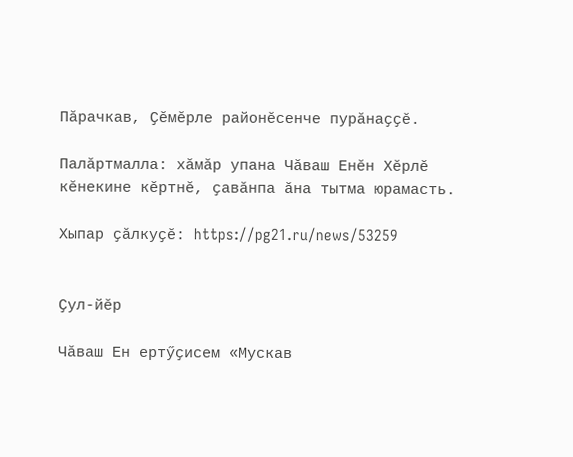Пӑрачкав, Ҫӗмӗрле районӗсенче пурӑнаҫҫӗ.

Палӑртмалла: хӑмӑр упана Чӑваш Енӗн Хӗрлӗ кӗнекине кӗртнӗ, ҫавӑнпа ӑна тытма юрамасть.

Хыпар ҫӑлкуҫӗ: https://pg21.ru/news/53259


Ҫул-йӗр

Чӑваш Ен ертӳҫисем «Мускав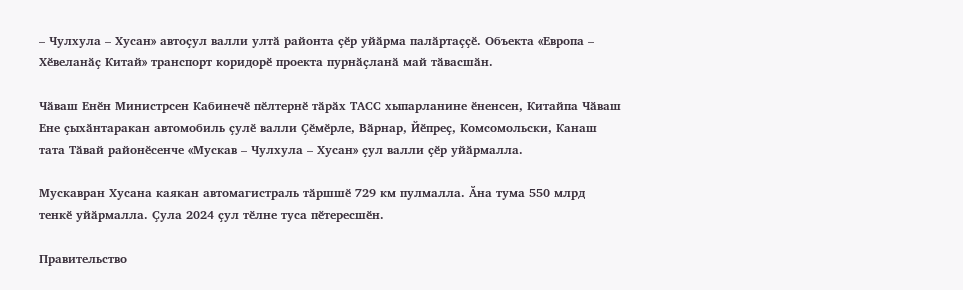– Чулхула – Хусан» автоҫул валли ултӑ районта ҫӗр уйӑрма палӑртаҫҫӗ. Объекта «Европа – Хӗвеланӑҫ Китай» транспорт коридорӗ проекта пурнӑҫланӑ май тӑвасшӑн.

Чӑваш Енӗн Министрсен Кабинечӗ пӗлтернӗ тӑрӑх ТАСС хыпарланине ӗненсен, Китайпа Чӑваш Ене ҫыхӑнтаракан автомобиль ҫулӗ валли Ҫӗмӗрле, Вӑрнар, Йӗпреҫ, Комсомольски, Канаш тата Тӑвай районӗсенче «Мускав – Чулхула – Хусан» ҫул валли ҫӗр уйӑрмалла.

Мускавран Хусана каякан автомагистраль тӑршшӗ 729 км пулмалла. Ӑна тума 550 млрд тенкӗ уйӑрмалла. Ҫула 2024 ҫул тӗлне туса пӗтересшӗн.

Правительство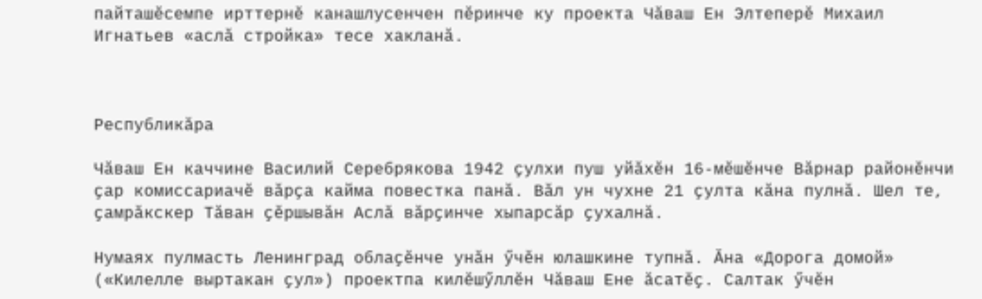пайташӗсемпе ирттернӗ канашлусенчен пӗринче ку проекта Чӑваш Ен Элтеперӗ Михаил Игнатьев «аслӑ стройка» тесе хакланӑ.



Республикӑра

Чӑваш Ен каччине Василий Серебрякова 1942 ҫулхи пуш уйӑхӗн 16-мӗшӗнче Вӑрнар районӗнчи ҫар комиссариачӗ вӑрҫа кайма повестка панӑ. Вӑл ун чухне 21 ҫулта кӑна пулнӑ. Шел те, ҫамрӑкскер Тӑван ҫӗршывӑн Аслӑ вӑрҫинче хыпарсӑр ҫухалнӑ.

Нумаях пулмасть Ленинград облаҫӗнче унӑн ӳчӗн юлашкине тупнӑ. Ӑна «Дорога домой» («Килелле выртакан ҫул») проектпа килӗшӳллӗн Чӑваш Ене ӑсатӗҫ. Салтак ӳчӗн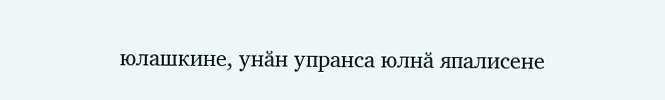юлашкине, унӑн упранса юлнӑ япалисене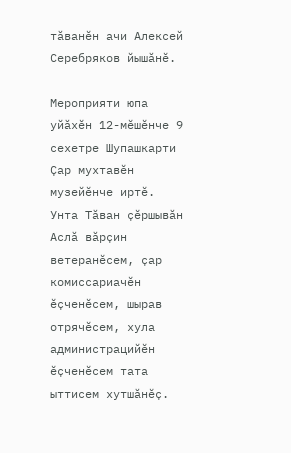тӑванӗн ачи Алексей Серебряков йышӑнӗ.

Мероприяти юпа уйӑхӗн 12-мӗшӗнче 9 сехетре Шупашкарти Ҫар мухтавӗн музейӗнче иртӗ. Унта Тӑван ҫӗршывӑн Аслӑ вӑрҫин ветеранӗсем, ҫар комиссариачӗн ӗҫченӗсем, шырав отрячӗсем, хула администрацийӗн ӗҫченӗсем тата ыттисем хутшӑнӗҫ.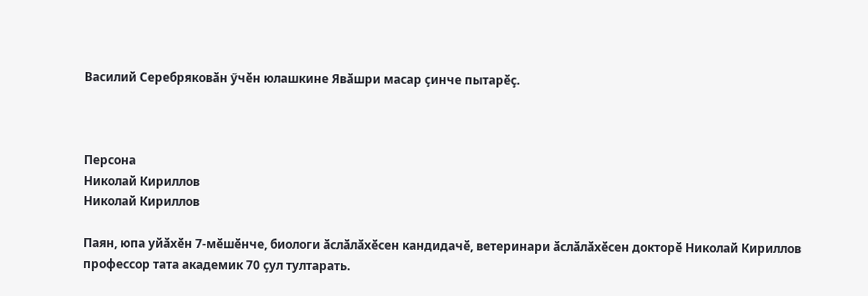Василий Серебряковӑн ӳчӗн юлашкине Явӑшри масар ҫинче пытарӗҫ.



Персона
Николай Кириллов
Николай Кириллов

Паян, юпа уйӑхӗн 7-мӗшӗнче, биологи ӑслӑлӑхӗсен кандидачӗ, ветеринари ӑслӑлӑхӗсен докторӗ Николай Кириллов профессор тата академик 70 ҫул тултарать.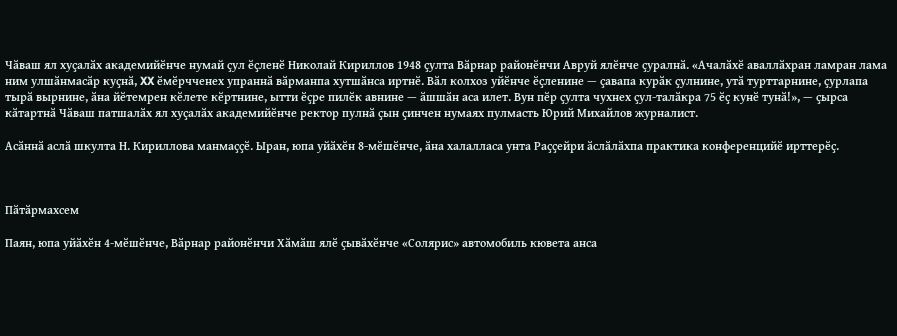Чӑваш ял хуҫалӑх академийӗнче нумай ҫул ӗҫленӗ Николай Кириллов 1948 ҫулта Вӑрнар районӗнчи Авруй ялӗнче ҫуралнӑ. «Ачалӑхӗ аваллӑхран ламран лама ним улшӑнмасӑр куҫнӑ, XX ӗмӗрчченех упраннӑ вӑрманпа хутшӑнса иртнӗ. Вӑл колхоз уйӗнче ӗҫленине — ҫавапа курӑк ҫулнине, утӑ турттарнине, ҫурлапа тырӑ вырнине, ӑна йӗтемрен кӗлете кӗртнине, ытти ӗҫре пилӗк авнине — ӑшшӑн аса илет. Вун пӗр ҫулта чухнех ҫул-талӑкра 75 ӗҫ кунӗ тунӑ!», — ҫырса кӑтартнӑ Чӑваш патшалӑх ял хуҫалӑх академийӗнче ректор пулнӑ ҫын ҫинчен нумаях пулмасть Юрий Михайлов журналист.

Асӑннӑ аслӑ шкулта Н. Кириллова манмаҫҫӗ. Ыран, юпа уйӑхӗн 8-мӗшӗнче, ӑна халалласа унта Раҫҫейри ӑслӑлӑхпа практика конференцийӗ ирттерӗҫ.



Пӑтӑрмахсем

Паян, юпа уйӑхӗн 4-мӗшӗнче, Вӑрнар районӗнчи Хӑмӑш ялӗ ҫывӑхӗнче «Солярис» автомобиль кювета анса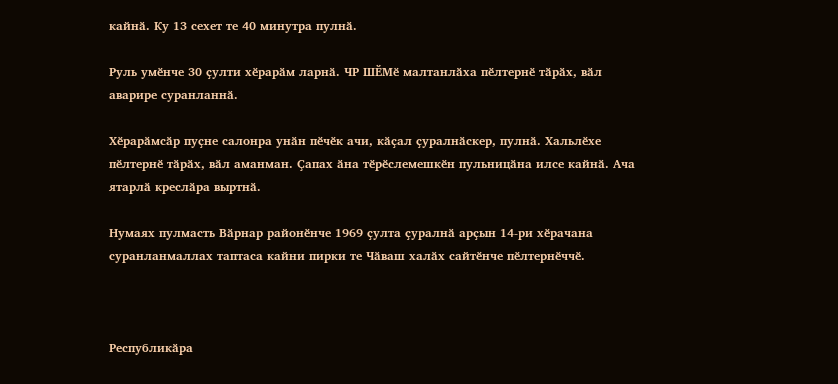кайнӑ. Ку 13 сехет те 40 минутра пулнӑ.

Руль умӗнче 30 ҫулти хӗрарӑм ларнӑ. ЧР ШӖМӗ малтанлӑха пӗлтернӗ тӑрӑх, вӑл аварире суранланнӑ.

Хӗрарӑмсӑр пуҫне салонра унӑн пӗчӗк ачи, кӑҫал ҫуралнӑскер, пулнӑ. Хальлӗхе пӗлтернӗ тӑрӑх, вӑл аманман. Ҫапах ӑна тӗрӗслемешкӗн пульницӑна илсе кайнӑ. Ача ятарлӑ креслӑра выртнӑ.

Нумаях пулмасть Вӑрнар районӗнче 1969 ҫулта ҫуралнӑ арҫын 14-ри хӗрачана суранланмаллах таптаса кайни пирки те Чӑваш халӑх сайтӗнче пӗлтернӗччӗ.



Республикӑра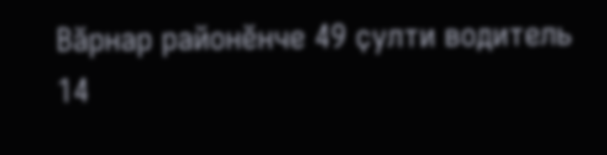Вӑрнар районӗнче 49 ҫулти водитель 14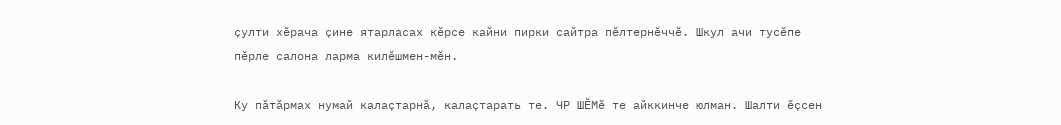ҫулти хӗрача ҫине ятарласах кӗрсе кайни пирки сайтра пӗлтернӗччӗ. Шкул ачи тусӗпе пӗрле салона ларма килӗшмен-мӗн.

Ку пӑтӑрмах нумай калаҫтарнӑ, калаҫтарать те. ЧР ШӖМӗ те айккинче юлман. Шалти ӗҫсен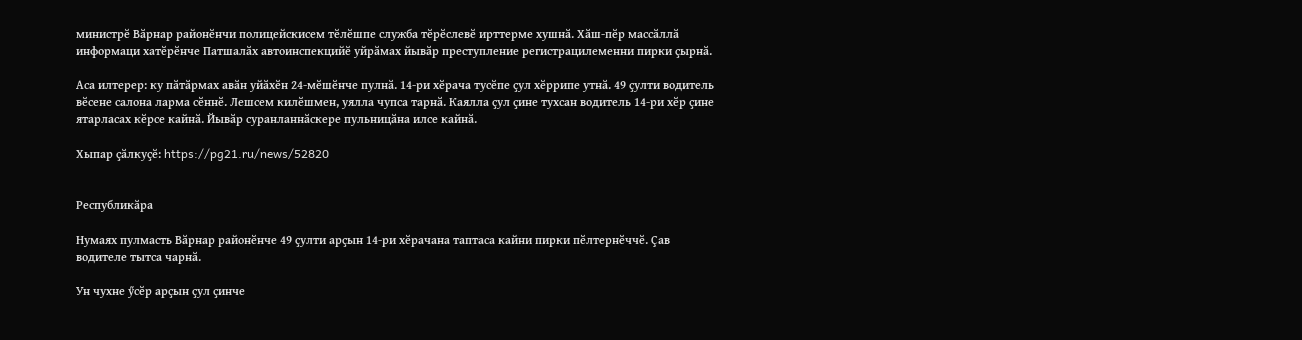министрӗ Вӑрнар районӗнчи полицейскисем тӗлӗшпе служба тӗрӗслевӗ ирттерме хушнӑ. Хӑш-пӗр массӑллӑ информаци хатӗрӗнче Патшалӑх автоинспекцийӗ уйрӑмах йывӑр преступление регистрацилеменни пирки ҫырнӑ.

Аса илтерер: ку пӑтӑрмах авӑн уйӑхӗн 24-мӗшӗнче пулнӑ. 14-ри хӗрача тусӗпе ҫул хӗррипе утнӑ. 49 ҫулти водитель вӗсене салона ларма сӗннӗ. Лешсем килӗшмен, уялла чупса тарнӑ. Каялла ҫул ҫине тухсан водитель 14-ри хӗр ҫине ятарласах кӗрсе кайнӑ. Йывӑр суранланнӑскере пульницӑна илсе кайнӑ.

Хыпар ҫӑлкуҫӗ: https://pg21.ru/news/52820


Республикӑра

Нумаях пулмасть Вӑрнар районӗнче 49 ҫулти арҫын 14-ри хӗрачана таптаса кайни пирки пӗлтернӗччӗ. Ҫав водителе тытса чарнӑ.

Ун чухне ӳсӗр арҫын ҫул ҫинче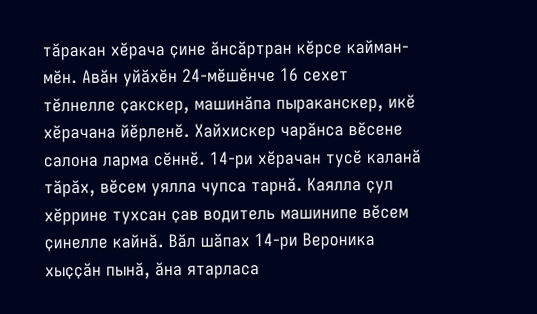тӑракан хӗрача ҫине ӑнсӑртран кӗрсе кайман-мӗн. Авӑн уйӑхӗн 24-мӗшӗнче 16 сехет тӗлнелле ҫакскер, машинӑпа пыраканскер, икӗ хӗрачана йӗрленӗ. Хайхискер чарӑнса вӗсене салона ларма сӗннӗ. 14-ри хӗрачан тусӗ каланӑ тӑрӑх, вӗсем уялла чупса тарнӑ. Каялла ҫул хӗррине тухсан ҫав водитель машинипе вӗсем ҫинелле кайнӑ. Вӑл шӑпах 14-ри Вероника хыҫҫӑн пынӑ, ӑна ятарласа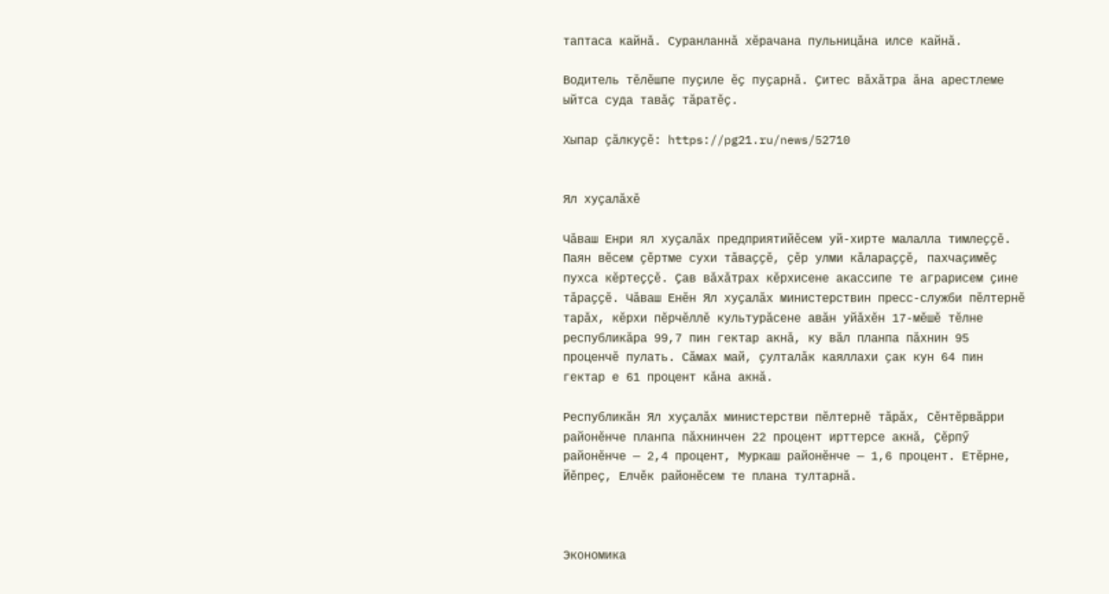таптаса кайнӑ. Суранланнӑ хӗрачана пульницӑна илсе кайнӑ.

Водитель тӗлӗшпе пуҫиле ӗҫ пуҫарнӑ. Ҫитес вӑхӑтра ӑна арестлеме ыйтса суда тавӑҫ тӑратӗҫ.

Хыпар ҫӑлкуҫӗ: https://pg21.ru/news/52710


Ял хуҫалӑхӗ

Чӑваш Енри ял хуҫалӑх предприятийӗсем уй-хирте малалла тимлеҫҫӗ. Паян вӗсем ҫӗртме сухи тӑваҫҫӗ, ҫӗр улми кӑлараҫҫӗ, пахчаҫимӗҫ пухса кӗртеҫҫӗ. Ҫав вӑхӑтрах кӗрхисене акассипе те аграрисем ҫине тӑраҫҫӗ. Чӑваш Енӗн Ял хуҫалӑх министерствин пресс-служби пӗлтернӗ тарӑх, кӗрхи пӗрчӗллӗ культурӑсене авӑн уйӑхӗн 17-мӗшӗ тӗлне республикӑра 99,7 пин гектар акнӑ, ку вӑл планпа пӑхнин 95 проценчӗ пулать. Сӑмах май, ҫулталӑк каяллахи ҫак кун 64 пин гектар е 61 процент кӑна акнӑ.

Республикӑн Ял хуҫалӑх министерстви пӗлтернӗ тӑрӑх, Сӗнтӗрвӑрри районӗнче планпа пӑхнинчен 22 процент ирттерсе акнӑ, Ҫӗрпӳ районӗнче — 2,4 процент, Муркаш районӗнче — 1,6 процент. Етӗрне, Йӗпреҫ, Елчӗк районӗсем те плана тултарнӑ.



Экономика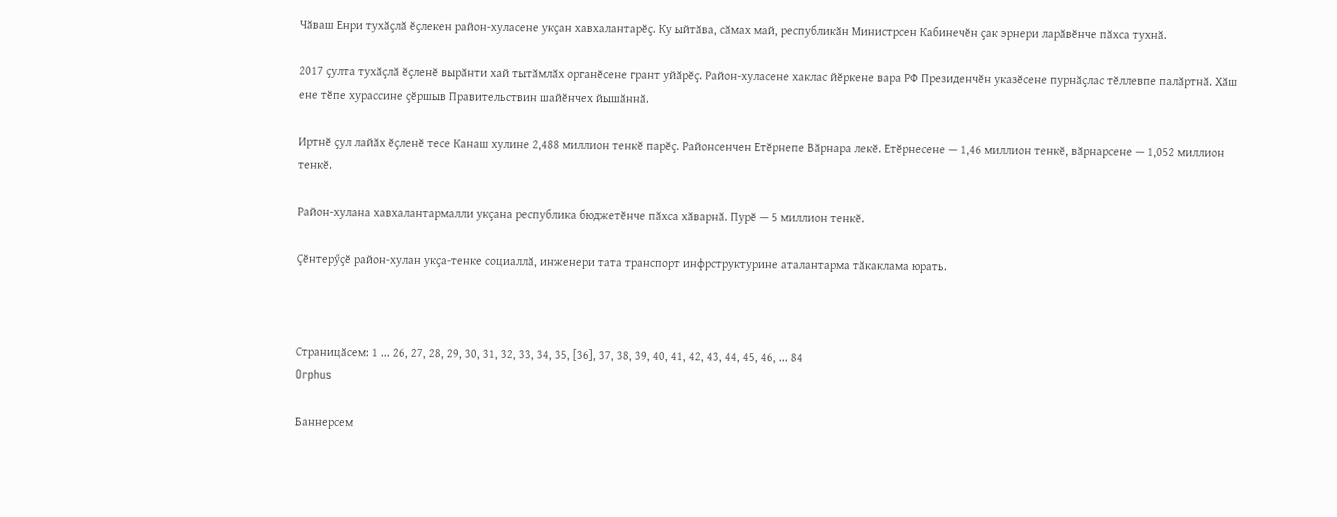Чӑваш Енри тухӑҫлӑ ӗҫлекен район-хуласене укҫан хавхалантарӗҫ. Ку ыйтӑва, сӑмах май, республикӑн Министрсен Кабинечӗн ҫак эрнери ларӑвӗнче пӑхса тухнӑ.

2017 ҫулта тухӑҫлӑ ӗҫленӗ вырӑнти хай тытӑмлӑх органӗсене грант уйӑрӗҫ. Район-хуласене хаклас йӗркене вара РФ Президенчӗн указӗсене пурнӑҫлас тӗллевпе палӑртнӑ. Хӑш ене тӗпе хурассине ҫӗршыв Правительствин шайӗнчех йышӑннӑ.

Иртнӗ ҫул лайӑх ӗҫленӗ тесе Канаш хулине 2,488 миллион тенкӗ парӗҫ. Районсенчен Етӗрнепе Вӑрнара лекӗ. Етӗрнесене — 1,46 миллион тенкӗ, вӑрнарсене — 1,052 миллион тенкӗ.

Район-хулана хавхалантармалли укҫана республика бюджетӗнче пӑхса хӑварнӑ. Пурӗ — 5 миллион тенкӗ.

Ҫӗнтерӳҫӗ район-хулан укҫа-тенке социаллӑ, инженери тата транспорт инфрструктурине аталантарма тӑкаклама юрать.



Страницӑсем: 1 ... 26, 27, 28, 29, 30, 31, 32, 33, 34, 35, [36], 37, 38, 39, 40, 41, 42, 43, 44, 45, 46, ... 84
Orphus

Баннерсем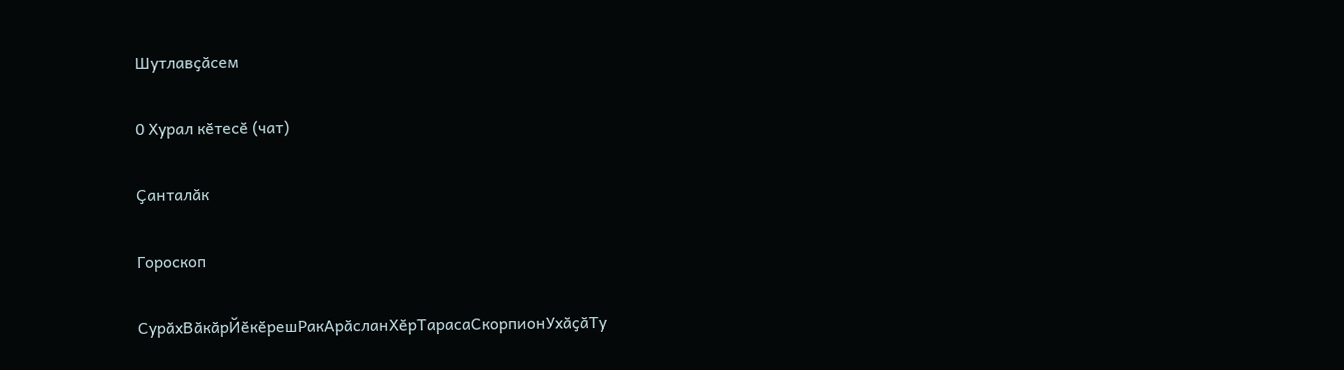Шутлавҫӑсем

0 Хурал кӗтесӗ (чат)

Ҫанталӑк

Гороскоп

СурӑхВӑкӑрЙӗкӗрешРакАрӑсланХӗрТарасаСкорпионУхӑҫӑТу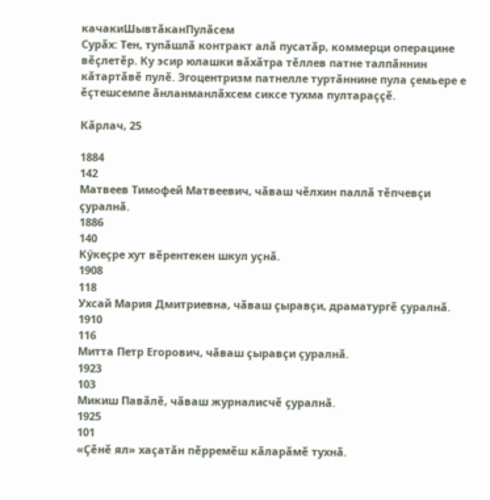качакиШывтӑканПулӑсем
Сурӑх: Тен, тупӑшлӑ контракт алӑ пусатӑр, коммерци операцине вӗҫлетӗр. Ку эсир юлашки вӑхӑтра тӗллев патне талпӑннин кӑтартӑвӗ пулӗ. Эгоцентризм патнелле туртӑннине пула ҫемьере е ӗҫтешсемпе ӑнланманлӑхсем сиксе тухма пултараҫҫӗ.

Кӑрлач, 25

1884
142
Матвеев Тимофей Матвеевич, чӑваш чӗлхин паллӑ тӗпчевҫи ҫуралнӑ.
1886
140
Кӳкеҫре хут вӗрентекен шкул уҫнӑ.
1908
118
Ухсай Мария Дмитриевна, чӑваш ҫыравҫи, драматургӗ ҫуралнӑ.
1910
116
Митта Петр Егорович, чӑваш ҫыравҫи ҫуралнӑ.
1923
103
Микиш Павӑлӗ, чӑваш журналисчӗ ҫуралнӑ.
1925
101
«Ҫӗнӗ ял» хаҫатӑн пӗрремӗш кӑларӑмӗ тухнӑ.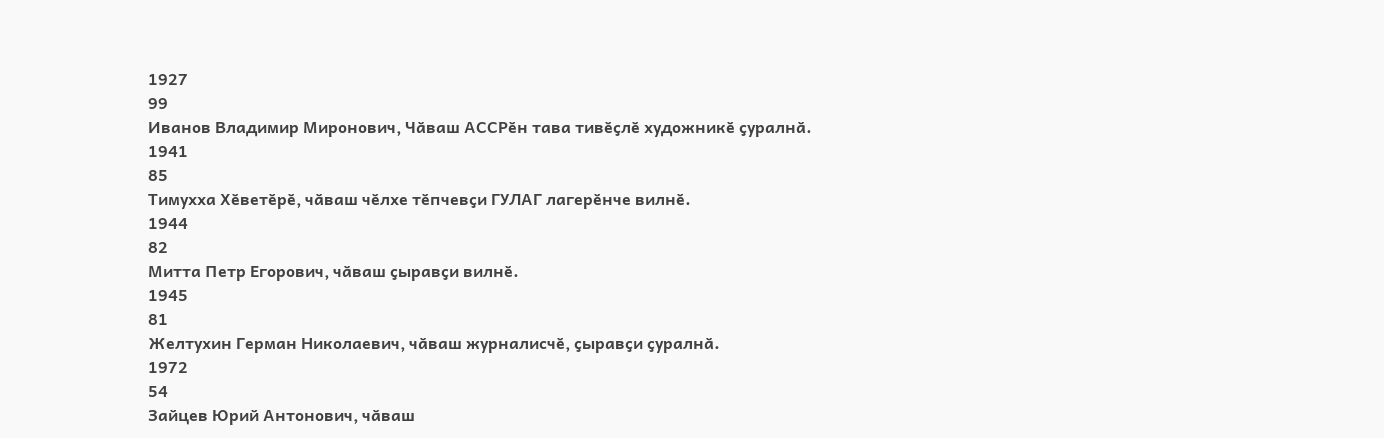1927
99
Иванов Владимир Миронович, Чӑваш АССРӗн тава тивӗҫлӗ художникӗ ҫуралнӑ.
1941
85
Тимухха Хӗветӗрӗ, чӑваш чӗлхе тӗпчевҫи ГУЛАГ лагерӗнче вилнӗ.
1944
82
Митта Петр Егорович, чӑваш ҫыравҫи вилнӗ.
1945
81
Желтухин Герман Николаевич, чӑваш журналисчӗ, ҫыравҫи ҫуралнӑ.
1972
54
Зайцев Юрий Антонович, чӑваш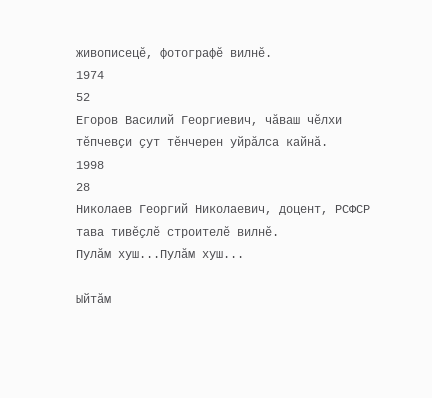живописецӗ, фотографӗ вилнӗ.
1974
52
Егоров Василий Георгиевич, чӑваш чӗлхи тӗпчевҫи ҫут тӗнчерен уйрӑлса кайнӑ.
1998
28
Николаев Георгий Николаевич, доцент, РСФСР тава тивӗҫлӗ строителӗ вилнӗ.
Пулӑм хуш...Пулӑм хуш...

Ыйтӑм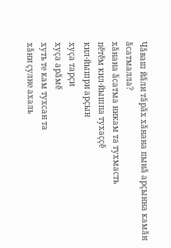Чӑваш йӑли тӑрӑх хӑнана пынӑ арҫынна камӑн ӑсатмалла?
хӑнана ӑсатма никам та тухмасть
пӗтӗм кил-йышпа тухаҫҫӗ
кил-йышри арҫын
хуҫа тарҫи
хуҫа арӑмӗ
хуть те кам тухсан та
хӑни ҫулне ахаль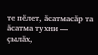те пӗлет, ӑсатмасӑр та
ӑсатма тухни — ҫылӑх,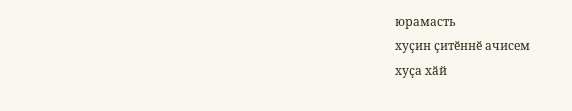юрамасть
хуҫин ҫитӗннӗ ачисем
хуҫа хӑй